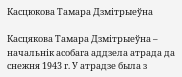Касцюкова Тамара Дзмітрыеўна

Касцякова Тамара Дзмітрыеўна – начальнік асобага аддзела атрада да снежня 1943 г. У атрадзе была з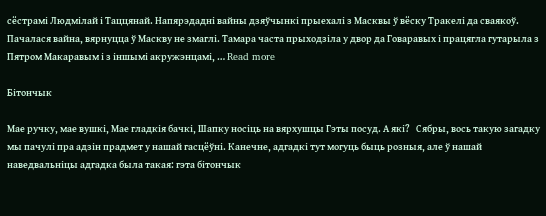сёстрамі Людмілай і Таццянай. Напярэдадні вайны дзяўчынкі прыехалі з Масквы ў вёску Тракелі да сваякоў. Пачалася вайна, вярнуцца ў Маскву не змаглі. Тамара часта прыходзіла у двор да Говаравых і працягла гутарыла з Пятром Макаравым і з іншымі акружэнцамі, … Read more

Бітончык

Мае ручку, мае вушкі, Мае гладкія бачкі, Шапку носіць на вярхушцы Гэты посуд. А які?   Сябры, вось такую загадку мы пачулі пра адзін прадмет у нашай гасцёўні. Канечне, адгадкі тут могуць быць розныя, але ў нашай наведвальніцы адгадка была такая: гэта бітончык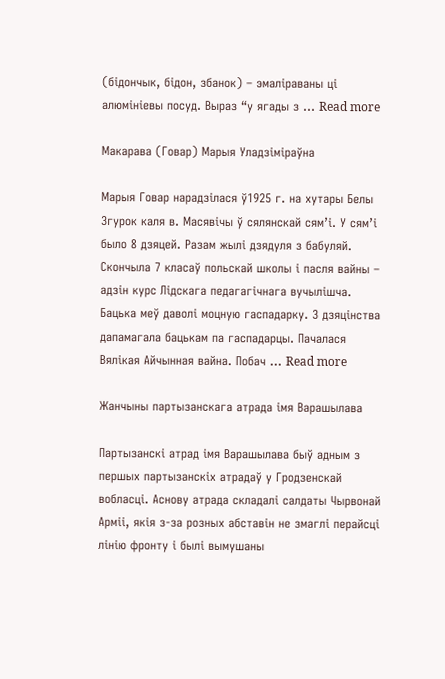(бідончык, бідон, збанок) – эмаліраваны ці алюмініевы посуд. Выраз “у ягады з … Read more

Макарава (Говар) Марыя Уладзіміраўна

Марыя Говар нарадзілася ў1925 г. на хутары Белы Згурок каля в. Масявічы ў сялянскай сям’і. У сям’і было 8 дзяцей. Разам жылі дзядуля з бабуляй. Скончыла 7 класаў польскай школы і пасля вайны – адзін курс Лідскага педагагічнага вучылішча. Бацька меў даволі моцную гаспадарку. З дзяцінства дапамагала бацькам па гаспадарцы. Пачалася Вялікая Айчынная вайна. Побач … Read more

Жанчыны партызанскага атрада імя Варашылава

Партызанскі атрад імя Варашылава быў адным з першых партызанскіх атрадаў у Гродзенскай вобласці. Аснову атрада складалі салдаты Чырвонай Арміі, якія з-за розных абставін не змаглі перайсці лінію фронту і былі вымушаны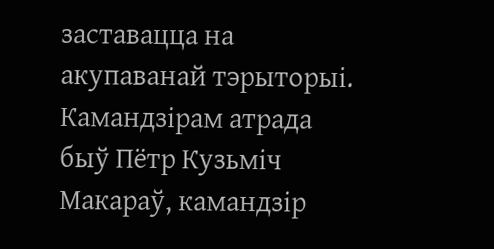заставацца на акупаванай тэрыторыі. Камандзірам атрада быў Пётр Кузьміч Макараў, камандзір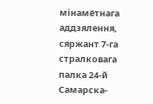мінамётнага аддзялення, сяржант 7-га стралковага палка 24-й Самарска-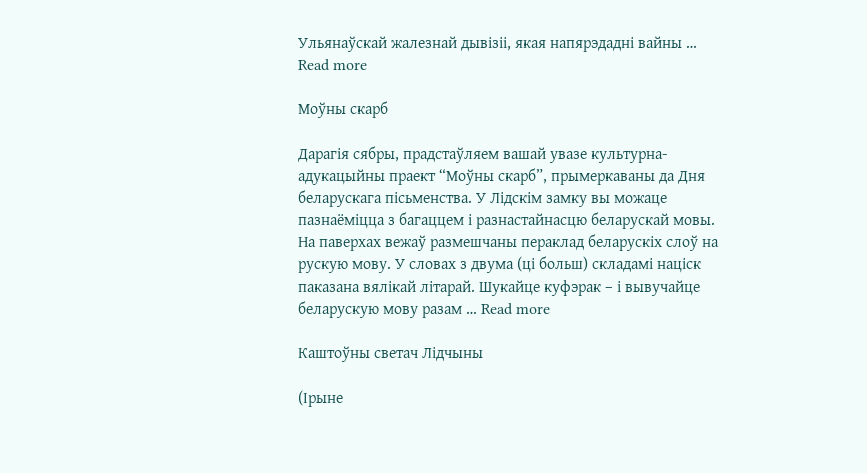Ульянаўскай жалезнай дывізіі, якая напярэдадні вайны … Read more

Моўны скарб

Дарагія сябры, прадстаўляем вашай увазе культурна-адукацыйны праект “Моўны скарб”, прымеркаваны да Дня беларускага пісьменства. У Лідскім замку вы можаце пазнаёміцца з багаццем і разнастайнасцю беларускай мовы. На паверхах вежаў размешчаны пераклад беларускіх слоў на рускую мову. У словах з двума (ці больш) складамі націск паказана вялікай літарай. Шукайце куфэрак – і вывучайце беларускую мову разам … Read more

Каштоўны светач Лідчыны

(Ірыне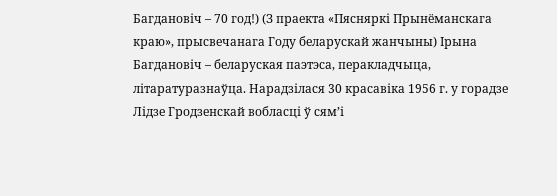Багдановіч – 70 год!) (З праекта «Пясняркі Прынёманскага краю», прысвечанага Году беларускай жанчыны) Ірына Багдановіч – беларуская паэтэса, перакладчыца, літаратуразнаўца. Нарадзілася 30 красавіка 1956 г. у горадзе Лідзе Гродзенскай вобласці ў сям’і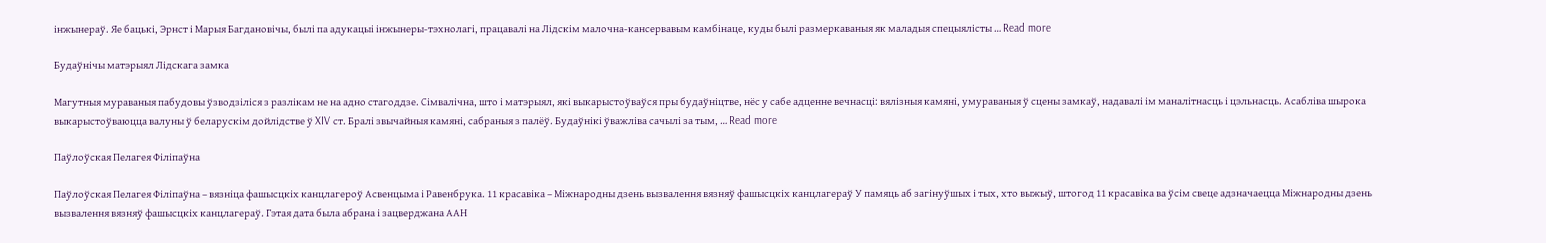інжынераў. Яе бацькі, Эрнст і Марыя Багдановічы, былі па адукацыі інжынеры-тэхнолагі, працавалі на Лідскім малочна-кансервавым камбінаце, куды былі размеркаваныя як маладыя спецыялісты … Read more

Будаўнічы матэрыял Лідскага замка

Магутныя мураваныя пабудовы ўзводзіліся з разлікам не на адно стагоддзе. Сімвалічна, што і матэрыял, які выкарыстоўваўся пры будаўніцтве, нёс у сабе адценне вечнасці: вялізныя камяні, умураваныя ў сцены замкаў, надавалі ім маналітнасць і цэльнасць. Асабліва шырока выкарыстоўваюцца валуны ў беларускім дойлідстве ў XIV ст. Бралі звычайныя камяні, сабраныя з палёў. Будаўнікі ўважліва сачылі за тым, … Read more

Паўлоўская Пелагея Філіпаўна

Паўлоўская Пелагея Філіпаўна – вязніца фашысцкіх канцлагероў Асвенцыма і Равенбрука. 11 красавіка – Міжнародны дзень вызвалення вязняў фашысцкіх канцлагераў У памяць аб загінуўшых і тых, хто выжыў, штогод 11 красавіка ва ўсім свеце адзначаецца Міжнародны дзень вызвалення вязняў фашысцкіх канцлагераў. Гэтая дата была абрана і зацверджана ААН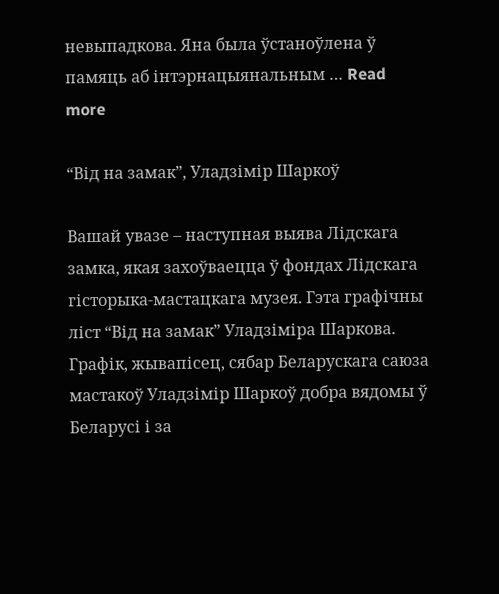невыпадкова. Яна была ўстаноўлена ў памяць аб інтэрнацыянальным … Read more

“Від на замак”, Уладзімір Шаркоў

Вашай увазе – наступная выява Лідскага замка, якая захоўваецца ў фондах Лідскага гісторыка-мастацкага музея. Гэта графічны ліст “Від на замак” Уладзіміра Шаркова. Графік, жывапісец, сябар Беларускага саюза мастакоў Уладзімір Шаркоў добра вядомы ў Беларусі і за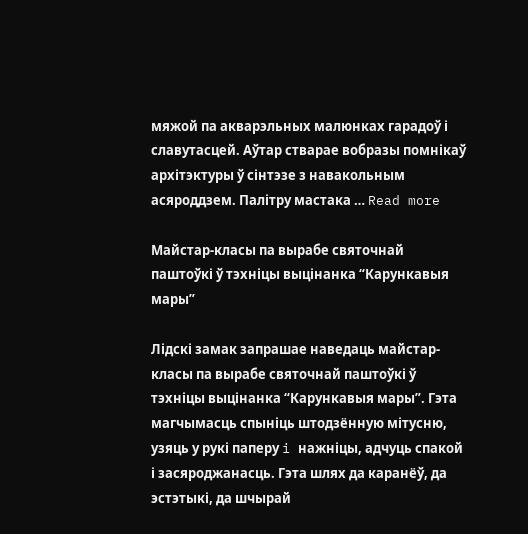мяжой па акварэльных малюнках гарадоў і славутасцей. Аўтар стварае вобразы помнікаў архітэктуры ў сінтэзе з навакольным асяроддзем. Палітру мастака … Read more

Майстар-класы па вырабе святочнай паштоўкі ў тэхніцы выцінанка “Карункавыя мары”

Лідскі замак запрашае наведаць майстар-класы па вырабе святочнай паштоўкі ў тэхніцы выцінанка “Карункавыя мары”. Гэта магчымасць спыніць штодзённую мітусню, узяць у рукі паперу i нажніцы, адчуць спакой і засяроджанасць. Гэта шлях да каранёў, да эстэтыкі, да шчырай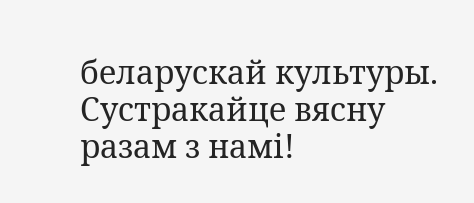беларускай культуры. Сустракайце вясну разам з намі!